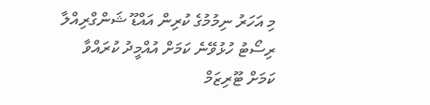މި އަހަރު ނިމުމުގެ ކުރިން އައްޑޫ ޝަންގްރިއްލާ ރިސޯޓު ހުޅުވޭނެ ކަމަށް އުއްމީދު ކުރައްވާ ކަމަށް ޓޫރިޒަމް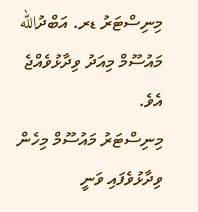މިނިސްޓަރު ޑރ. އަބްދުالله މައުސޫމް މިއަދު ވިދާޅުވެއްޖެ އެވެ.
މިނިސްޓަރު މައުސޫމް މިހެން ވިދާޅުވެފައި ވަނީ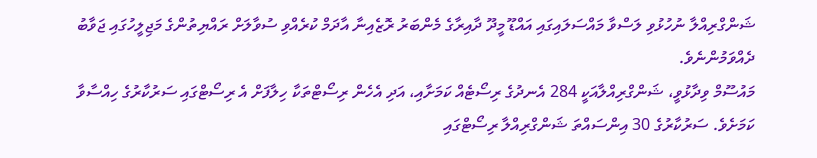ޝަންގްރިއްލާ ނުހުޅުވި ލަސްވާ މައްސަލައިގައި އައްޑޫ މީދޫ ދާއިރާގެ މެންބަރު ރޮޒެއިނާ އާދަމް ކުރެއްވި ސުވާލަށް ރައްޔިތުންގެ މަޖިލީހުގައި ޖަވާބު ދެއްވަމުންނެވެ.
މައުސޫމް ވިދާޅުވީ، ޝަންގްރިއްލާއަކީ 284 އެނދުގެ ރިސޯޓެއް ކަމަށާއި، އަދި އެހެން ރިސޯޓްތަކާ ހިލާފަށް އެ ރިސޯޓްގައި ސަރުކާރުގެ ހިއްސާވާ ކަމަށެވެ. ސަރުކާރުގެ 30 އިންސައްތަ ޝަންގްރިއްލާ ރިސޯޓްގައި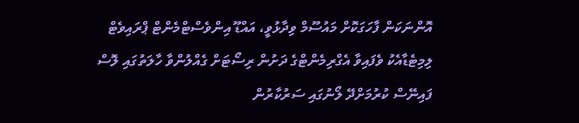އޮންނަކަން ފާހަގަކޮށް މައުސޫމް ވިދާޅުވީ، އައްޑޫ އިންވެސްޓްމެންޓް ޕްރައިވެޓް ލިމިޓެޑާއެކު ވެފައިވާ އެގްރިމެންޓްގެ ދަށުން ރިސޯޓަށް ގެއްލުންވާ ހާލަތުގައި ލޮސް ފައިނޭސް ކުރުމަށްދޭ ލޯނުގައި ސަރުކާރުން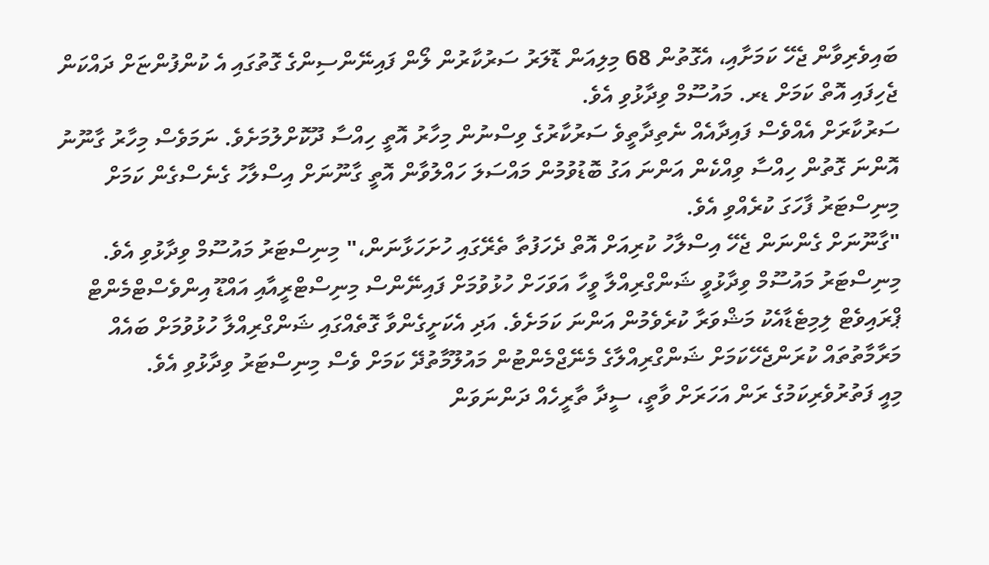ބައިވެރިވާން ޖެހޭ ކަމަށާއި، އެގޮތުން 68 މިލިއަން ޑޮލަރު ސަރުކާރުން ލޯން ފައިނޭންސިންގެ ގޮތުގައި އެ ކުންފުންޏަށް ދައްކަން ޖެހިފައި އޮތް ކަމަށް ޑރ. މައުސޫމް ވިދާޅުވި އެވެ.
ސަރުކާރަށް އެއްވެސް ފައިދާއެއް ނެތިދާތީވެ ސަރުކާރުގެ ވިސްނުން މިހާރު އޮތީ ހިއްސާ ދޫކޮށްލުމަށެވެ. ނަމަވެސް މިހާރު ގާނޫނު އޮންނަ ގޮތުން ހިއްސާ ވިއްކެން އަންނަ އަގު ބޮޑުވުމުން މައްސަލަ ހައްލުވާން އޮތީ ގާނޫނަށް އިސްލާހު ގެނެސްގެން ކަމަށް މިނިސްޓަރު ފާހަގަ ކުރެއްވި އެވެ.
"ގާނޫނަށް ގެންނަން ޖެހޭ އިސްލާހު ކުރިއަށް އޮތް ދެހަފުތާ ތެރޭގައި ހުށަހަޅާނަން،" މިނިސްޓަރު މައުސޫމް ވިދާޅުވި އެވެ.
މިނިސްޓަރު މައުސޫމް ވިދާޅުވީ ޝަންގްރިއްލާ ވީހާ އަވަހަށް ހުޅުވުމަށް ފައިނޭންސް މިނިސްޓްރީއާއި އައްޑޫ އިންވެސްޓްމެންޓް ޕްރައިވެޓް ލިމިޓެޑާއެކު މަޝްވަރާ ކުރެވެމުން އަންނަ ކަމަށެވެ. އަދި އެކަށީގެންވާ ގޮތެއްގައި ޝަންގްރިއްލާ ހުޅުވުމަށް ބައެއް މަރާމާތުތައް ކުރަންޖެހޭކަމަށް ޝަންގްރިއްލާގެ މެނޭޖްމެންޓުން މައުލޫމާތުދޭ ކަމަށް ވެސް މިނިސްޓަރު ވިދާޅުވި އެވެ.
މިއީ ފަތުރުވެރިކަމުގެ ރަން އަހަރަށް ވާތީ، ސީދާ ތާރީހެއް ދަންނަވަން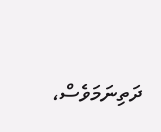ދަތިނަމަވެސް،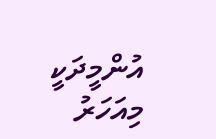އުންމީދަކީ މިއަހަރު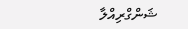ޝަންގްރިއްލާ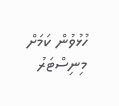ހުޅުވުން ކަމަށް މިނިސްޓަރު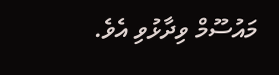މައުސޫމް ވިދާޅުވި އެވެ.